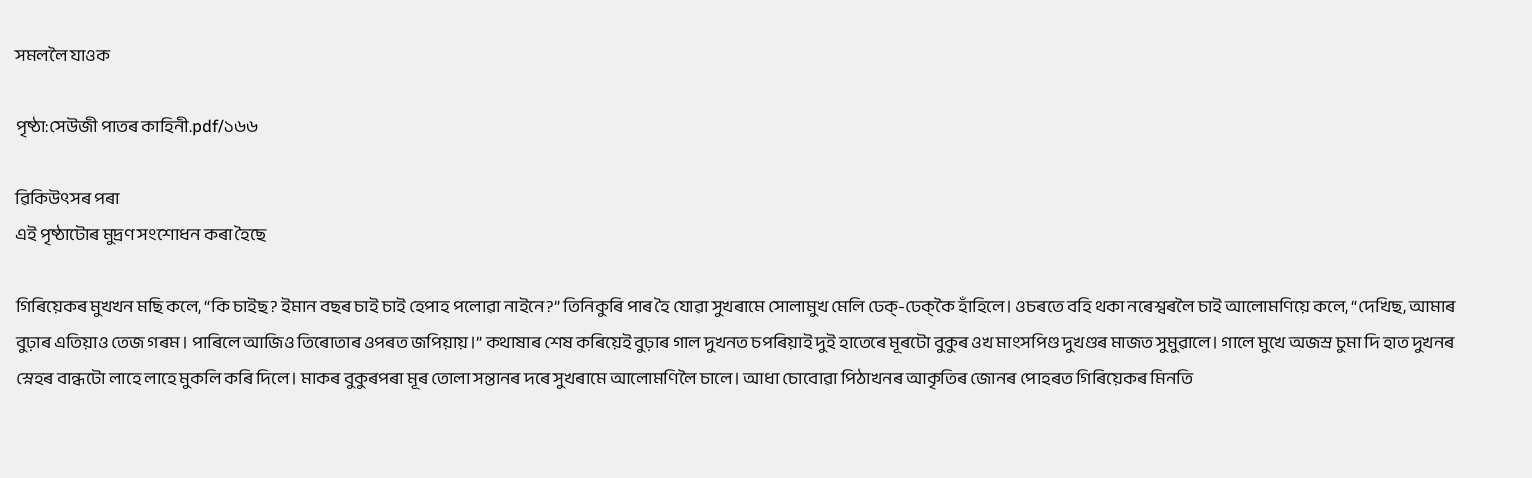সমললৈ যাওক

পৃষ্ঠা:সেউজী পাতৰ কাহিনী.pdf/১৬৬

ৱিকিউৎসৰ পৰা
এই পৃষ্ঠাটোৰ মুদ্ৰণ সংশোধন কৰা হৈছে

গিৰিয়েকৰ মুখখন মছি কলে, “কি চাইছ? ইমান বছৰ চাই চাই হেপাহ পলোৱা নাইনে?” তিনিকুৰি পাৰ হৈ যোৱা সুখৰামে সোলামুখ মেলি ঢেক্‌-ঢেক্‌কৈ হাঁহিলে। ওচৰতে বহি থকা নৰেশ্বৰলৈ চাই আলোমণিয়ে কলে, “দেখিছ, আমাৰ বুঢ়াৰ এতিয়াও তেজ গৰম। পাৰিলে আজিও তিৰোতাৰ ওপৰত জপিয়ায়।” কথাষাৰ শেষ কৰিয়েই বুঢ়াৰ গাল দুখনত চপৰিয়াই দুই হাতেৰে মূৰটো বুকুৰ ওখ মাংসপিণ্ড দুখণ্ডৰ মাজত সুমুৱালে। গালে মুখে অজস্ৰ চুমা দি হাত দুখনৰ স্নেহৰ বান্ধটো লাহে লাহে মুকলি কৰি দিলে। মাকৰ বুকুৰপৰা মূৰ তোলা সন্তানৰ দৰে সুখৰামে আলোমণিলৈ চালে। আধা চোবোৱা পিঠাখনৰ আকৃতিৰ জোনৰ পোহৰত গিৰিয়েকৰ মিনতি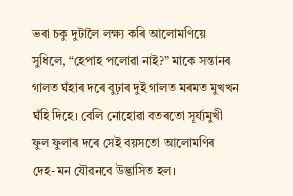ভৰা চকু দুটালৈ লক্ষ্য কৰি আলোমণিয়ে সুধিলে, “হেপাহ পলোৱা নাই?” মাকে সন্তানৰ গালত ঘঁহাৰ দৰে বুঢ়াৰ দুই গালত মৰমত মুখখন ঘঁহি দিহে। বেলি নোহোৱা বতৰতো সূৰ্য্যমুখী ফুল ফুলাৰ দৰে সেই বয়সতো আলোমণিৰ দেহ-মন যৌৱনবে উদ্ভাসিত হল।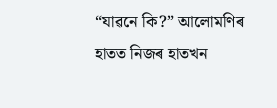“যাৱনে কি?” আলোমণিৰ হাতত নিজৰ হাতখন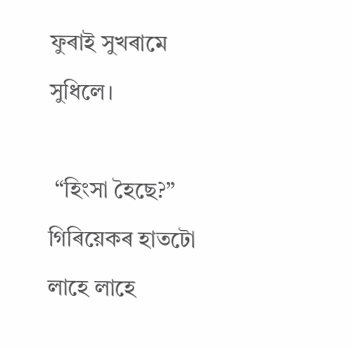ফুৰাই সুখৰামে সুধিলে।

 “হিংসা হৈছে?” গিৰিয়েকৰ হাতটো লাহে লাহে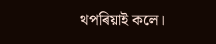থপৰিয়াই কলে।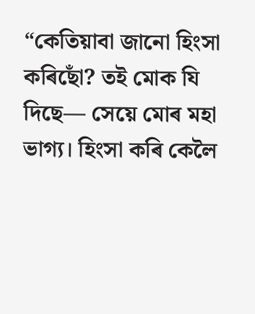“কেতিয়াবা জানো হিংসা কৰিছোঁ? তই মোক যি দিছে— সেয়ে মোৰ মহা ভাগ্য। হিংসা কৰি কেলৈ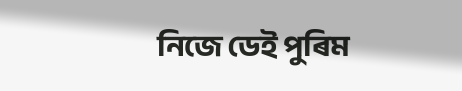নিজে ডেই পুৰিম